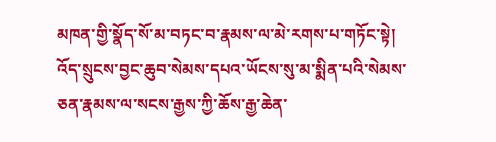མཁན་གྱི་སྣོད་སོ་མ་བཏང་བ་རྣམས་ལ་མེ་རགས་པ་གཏོང་སྟེ། འོད་སྲུངས་བྱང་ཆུབ་སེམས་དཔའ་ཡོངས་སུ་མ་སྨིན་པའི་སེམས་ཅན་རྣམས་ལ་སངས་རྒྱས་ཀྱི་ཆོས་རྒྱ་ཆེན་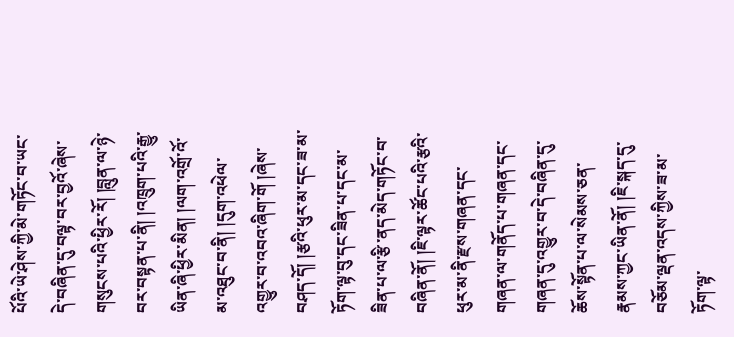པོའི་ཡེ་ཤེས་ཀྱི་མེ་གཏོང་བ་ཡང་དེ་བཞིན་དུ་བལྟ་བར་བྱའོ་ཞེས་གསུངས་པའི་ཕྱིར་རོ། །བླུན་ལ་ཉེ་བར་བསྟན་པ་ནི། །འཁྲུག་པའི་རྒྱུ་ཡིན་ཞི་ཕྱིར་མིན། །ལག་འགྲོ་འོ་མ་འཐུང་བ་ནི། །དུག་འཕེལ་འགྱུར་བ་འབའ་ཞིག་གོ །ཞེས་བཤད་དོ། །རྩའི་ཕུར་མ་དང་ཟ་མ་ཏོག་ལྟ་བུ་དང་ཟིན་པ་དང་མ་ཟིན་པ་ལ་རྩི་ནད་མེད་གཏོང་བ་བཞིན་ནོ། །ཇི་ལྟར་ཚོང་པའི་རྩའི་ཕུར་མ་ནི་རྫས་གཞན་དང་གཞན་ལ་གནོད་པ་གཞན་དང་གཞན་དུ་འགྱུར་བ་དེ་བཞིན་དུ་ཆོས་སྟོན་པ་ལ་སེམས་ཅན་རྣམས་ཀྱང་ཡིན་ནོ། །ཇི་སྐད་དུ་བཅོམ་ལྡན་འདས་ཀྱིས་ཟ་མ་ཏོག་ལྟ་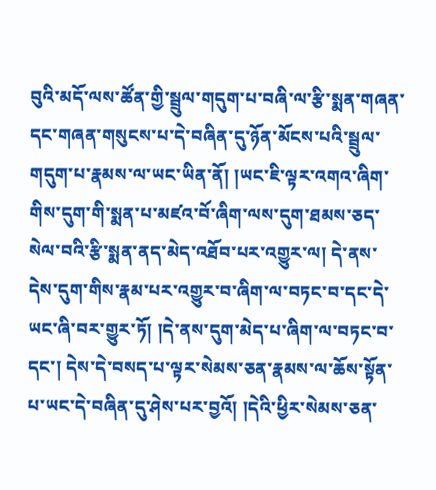བུའི་མདོ་ལས་ཚོན་གྱི་སྦྲུལ་གདུག་པ་བཞི་ལ་རྩི་སྨན་གཞན་དང་གཞན་གསུངས་པ་དེ་བཞིན་དུ་ཉོན་མོངས་པའི་སྦྲུལ་གདུག་པ་རྣམས་ལ་ཡང་ཡིན་ནོ། །ཡང་ཇི་ལྟར་འགའ་ཞིག་གིས་དུག་གི་སྨན་པ་མཛའ་བོ་ཞིག་ལས་དུག་ཐམས་ཅད་སེལ་བའི་རྩི་སྨན་ནད་མེད་འཐོབ་པར་འགྱུར་ལ། དེ་ནས་དེས་དུག་གིས་རྣམ་པར་འགྱུར་བ་ཞིག་ལ་བཏང་བ་དང་དེ་ཡང་ཞི་བར་གྱུར་ཏོ། །དེ་ནས་དུག་མེད་པ་ཞིག་ལ་བཏང་བ་དང་། དེས་དེ་བསད་པ་ལྟར་སེམས་ཅན་རྣམས་ལ་ཆོས་སྟོན་པ་ཡང་དེ་བཞིན་དུ་ཤེས་པར་བྱའོ། །དེའི་ཕྱིར་སེམས་ཅན་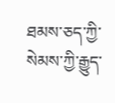ཐམས་ཅད་ཀྱི་སེམས་ཀྱི་རྒྱུད་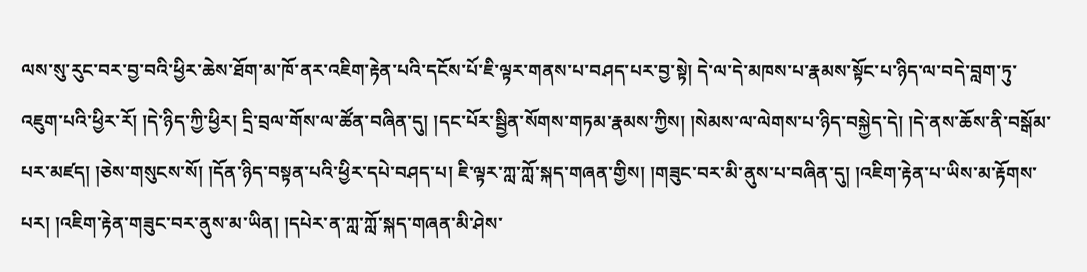ལས་སུ་རུང་བར་བྱ་བའི་ཕྱིར་ཆེས་ཐོག་མ་ཁོ་ནར་འཇིག་རྟེན་པའི་དངོས་པོ་ཇི་ལྟར་གནས་པ་བཤད་པར་བྱ་སྟེ། དེ་ལ་དེ་མཁས་པ་རྣམས་སྟོང་པ་ཉིད་ལ་བདེ་བླག་ཏུ་འཇུག་པའི་ཕྱིར་རོ། །དེ་ཉིད་ཀྱི་ཕྱིར། དྲི་བྲལ་གོས་ལ་ཚོན་བཞིན་དུ། །དང་པོར་སྦྱིན་སོགས་གཏམ་རྣམས་ཀྱིས། །སེམས་ལ་ལེགས་པ་ཉིད་བསྐྱེད་དེ། །དེ་ནས་ཆོས་ནི་བསྒོམ་པར་མཛད། །ཅེས་གསུངས་སོ། །དོན་ཉིད་བསྟན་པའི་ཕྱིར་དཔེ་བཤད་པ། ཇི་ལྟར་ཀླ་ཀློ་སྐད་གཞན་གྱིས། །གཟུང་བར་མི་ནུས་པ་བཞིན་དུ། །འཇིག་རྟེན་པ་ཡིས་མ་རྟོགས་པར། །འཇིག་རྟེན་གཟུང་བར་ནུས་མ་ཡིན། །དཔེར་ན་ཀླ་ཀློ་སྐད་གཞན་མི་ཤེས་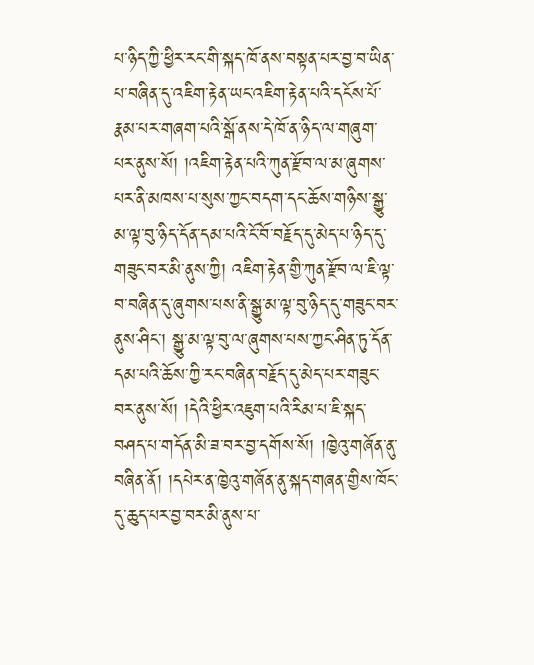པ་ཉིད་ཀྱི་ཕྱིར་རང་གི་སྐད་ཁོ་ནས་བསྟན་པར་བྱ་བ་ཡིན་པ་བཞིན་དུ་འཇིག་རྟེན་ཡང་འཇིག་རྟེན་པའི་དངོས་པོ་རྣམ་པར་གཞག་པའི་སྒོ་ནས་དེ་ཁོ་ན་ཉིད་ལ་གཞུག་པར་ནུས་སོ། །འཇིག་རྟེན་པའི་ཀུན་རྫོབ་ལ་མ་ཞུགས་པར་ནི་མཁས་པ་སུས་ཀྱང་བདག་དང་ཆོས་གཉིས་སྒྱུ་མ་ལྟ་བུ་ཉིད་དོན་དམ་པའི་ངོ་བོ་བརྗོད་དུ་མེད་པ་ཉིད་དུ་གཟུང་བར་མི་ནུས་ཀྱི། འཇིག་རྟེན་གྱི་ཀུན་རྫོབ་ལ་ཇི་ལྟ་བ་བཞིན་དུ་ཞུགས་པས་ནི་སྒྱུ་མ་ལྟ་བུ་ཉིད་དུ་གཟུང་བར་ནུས་ཤིང་། སྒྱུ་མ་ལྟ་བུ་ལ་ཞུགས་པས་ཀྱང་ཤིན་ཏུ་དོན་དམ་པའི་ཆོས་ཀྱི་རང་བཞིན་བརྗོད་དུ་མེད་པར་གཟུང་བར་ནུས་སོ། །དེའི་ཕྱིར་འཇུག་པའི་རིམ་པ་ཇི་སྐད་བཤད་པ་གདོན་མི་ཟ་བར་བྱ་དགོས་སོ། །ཁྱེའུ་གཞོན་ནུ་བཞིན་ནོ། །དཔེར་ན་ཁྱེའུ་གཞོན་ནུ་སྐད་གཞན་གྱིས་ཁོང་དུ་ཆུད་པར་བྱ་བར་མི་ནུས་པ་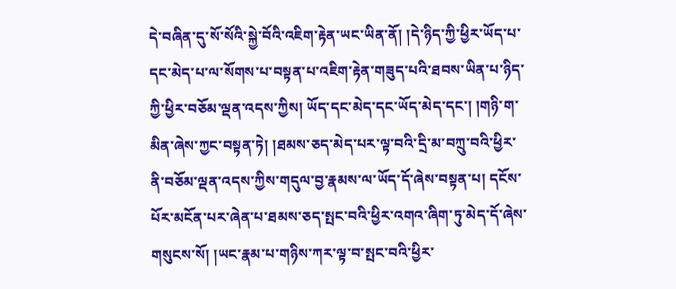དེ་བཞིན་དུ་སོ་སོའི་སྐྱེ་བོའི་འཇིག་རྟེན་ཡང་ཡིན་ནོ། །དེ་ཉིད་ཀྱི་ཕྱིར་ཡོད་པ་དང་མེད་པ་ལ་སོགས་པ་བསྟན་པ་འཇིག་རྟེན་གཟུད་པའི་ཐབས་ཡིན་པ་ཉིད་ཀྱི་ཕྱིར་བཅོམ་ལྡན་འདས་ཀྱིས། ཡོད་དང་མེད་དང་ཡོད་མེད་དང་། །གཉི་ག་མིན་ཞེས་ཀྱང་བསྟན་ཏེ། །ཐམས་ཅད་མེད་པར་ལྟ་བའི་དྲི་མ་བཀྲུ་བའི་ཕྱིར་ནི་བཅོམ་ལྡན་འདས་ཀྱིས་གདུལ་བྱ་རྣམས་ལ་ཡོད་དོ་ཞེས་བསྟན་པ། དངོས་པོར་མངོན་པར་ཞེན་པ་ཐམས་ཅད་སྤང་བའི་ཕྱིར་འགའ་ཞིག་ཏུ་མེད་དོ་ཞེས་གསུངས་སོ། །ཡང་རྣམ་པ་གཉིས་ཀར་ལྟ་བ་སྤང་བའི་ཕྱིར་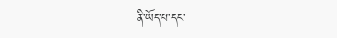ནི་ཡོད་པ་དང་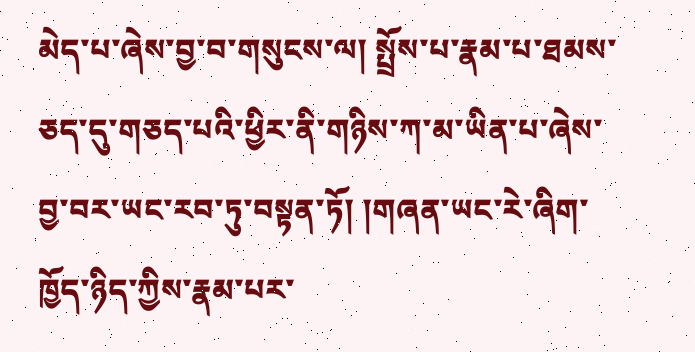མེད་པ་ཞེས་བྱ་བ་གསུངས་ལ། སྤྲོས་པ་རྣམ་པ་ཐམས་ཅད་དུ་གཅད་པའི་ཕྱིར་ནི་གཉིས་ཀ་མ་ཡིན་པ་ཞེས་བྱ་བར་ཡང་རབ་ཏུ་བསྟན་ཏོ། །གཞན་ཡང་རེ་ཞིག་ཁྱོད་ཉིད་ཀྱིས་རྣམ་པར་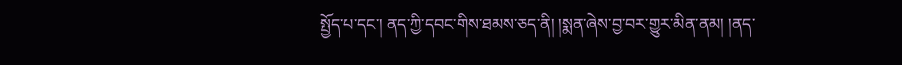སྤྱོད་པ་དང་། ནད་ཀྱི་དབང་གིས་ཐམས་ཅད་ནི། །སྨན་ཞེས་བྱ་བར་གྱུར་མིན་ནམ། །ནད་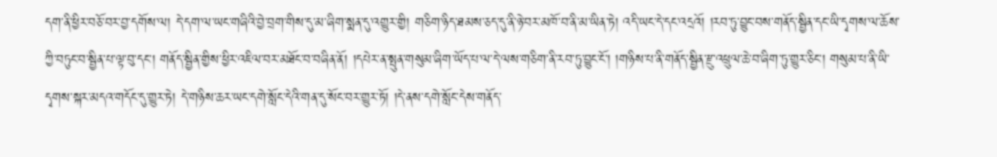དག་ནི་ཕྱིར་བཅོ་བར་བྱ་དགོས་ལ། དེ་དག་ལ་ཡང་གཞིའི་བྱེ་བྲག་གིས་དུ་མ་ཞིག་སྨན་དུ་འགྱུར་གྱི། གཅིག་ཉིད་ཐམས་ཅད་དུ་ནི་ཉེ་བར་མཁོ་བ་ནི་མ་ཡིན་ཏེ། འདི་ཡང་དེ་དང་འདྲའོ། །རབ་ཏུ་བྱུང་བས་གནོད་སྦྱིན་དང་ཡི་དྭགས་ལ་ཆོས་ཀྱི་བཏུང་བ་སྦྱིན་པ་ལྟ་བུ་དང་། གནོད་སྦྱིན་གྱིས་ཕྱིར་འཇིལ་བར་མཐོང་བ་བཞིན་ནོ། །དཔེར་ན་སྤུན་གསུམ་ཞིག་ཡོད་པ་ལ་དེ་ལས་གཅིག་ནི་རབ་ཏུ་བྱུང་ངོ་། །གཉིས་པ་ནི་གནོད་སྦྱིན་རྫུ་འཕྲུལ་ཆེ་བ་ཞིག་ཏུ་གྱུར་ཅིང་། གསུམ་པ་ནི་ཡི་དྭགས་སྐར་མདའ་གདོང་དུ་གྱུར་ཏེ། དེ་གཉིས་ཆར་ཡང་དགེ་སློང་དེའི་གན་དུ་སོང་བར་གྱུར་ཏོ། །དེ་ནས་དགེ་སློང་དེས་གནོད་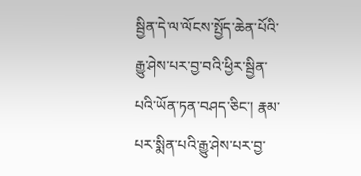སྦྱིན་དེ་ལ་ལོངས་སྤྱོད་ཆེན་པོའི་རྒྱུ་ཤེས་པར་བྱ་བའི་ཕྱིར་སྦྱིན་པའི་ཡོན་ཏན་བཤད་ཅིང་། རྣམ་པར་སྨིན་པའི་རྒྱུ་ཤེས་པར་བྱ་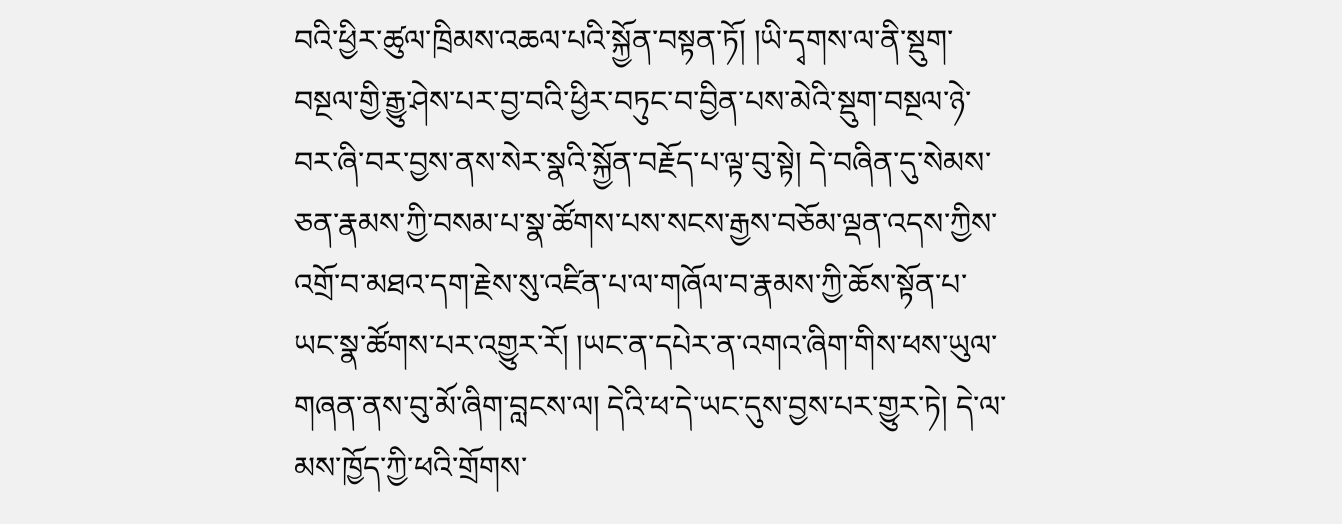བའི་ཕྱིར་ཚུལ་ཁྲིམས་འཆལ་པའི་སྐྱོན་བསྟན་ཏོ། །ཡི་དྭགས་ལ་ནི་སྡུག་བསྔལ་གྱི་རྒྱུ་ཤེས་པར་བྱ་བའི་ཕྱིར་བཏུང་བ་བྱིན་པས་མེའི་སྡུག་བསྔལ་ཉེ་བར་ཞི་བར་བྱས་ནས་སེར་སྣའི་སྐྱོན་བརྗོད་པ་ལྟ་བུ་སྟེ། དེ་བཞིན་དུ་སེམས་ཅན་རྣམས་ཀྱི་བསམ་པ་སྣ་ཚོགས་པས་སངས་རྒྱས་བཅོམ་ལྡན་འདས་ཀྱིས་འགྲོ་བ་མཐའ་དག་རྗེས་སུ་འཛིན་པ་ལ་གཞོལ་བ་རྣམས་ཀྱི་ཆོས་སྟོན་པ་ཡང་སྣ་ཚོགས་པར་འགྱུར་རོ། །ཡང་ན་དཔེར་ན་འགའ་ཞིག་གིས་ཕས་ཡུལ་གཞན་ནས་བུ་མོ་ཞིག་བླངས་ལ། དེའི་ཕ་དེ་ཡང་དུས་བྱས་པར་གྱུར་ཏེ། དེ་ལ་མས་ཁྱོད་ཀྱི་ཕའི་གྲོགས་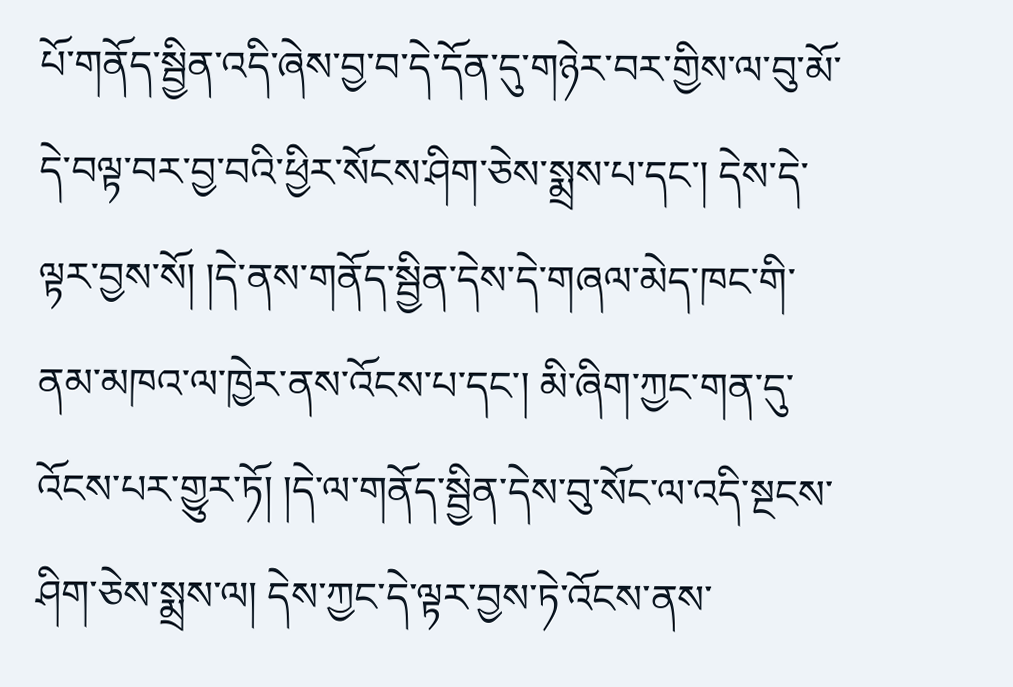པོ་གནོད་སྦྱིན་འདི་ཞེས་བྱ་བ་དེ་དོན་དུ་གཉེར་བར་གྱིས་ལ་བུ་མོ་དེ་བལྟ་བར་བྱ་བའི་ཕྱིར་སོངས་ཤིག་ཅེས་སྨྲས་པ་དང་། དེས་དེ་ལྟར་བྱས་སོ། །དེ་ནས་གནོད་སྦྱིན་དེས་དེ་གཞལ་མེད་ཁང་གི་ནམ་མཁའ་ལ་ཁྱེར་ནས་འོངས་པ་དང་། མི་ཞིག་ཀྱང་གན་དུ་འོངས་པར་གྱུར་ཏོ། །དེ་ལ་གནོད་སྦྱིན་དེས་བུ་སོང་ལ་འདི་སྔངས་ཤིག་ཅེས་སྨྲས་ལ། དེས་ཀྱང་དེ་ལྟར་བྱས་ཏེ་འོངས་ནས་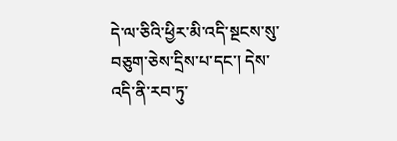དེ་ལ་ཅིའི་ཕྱིར་མི་འདི་སྔངས་སུ་བཅུག་ཅེས་དྲིས་པ་དང་། དེས་འདི་ནི་རབ་ཏུ་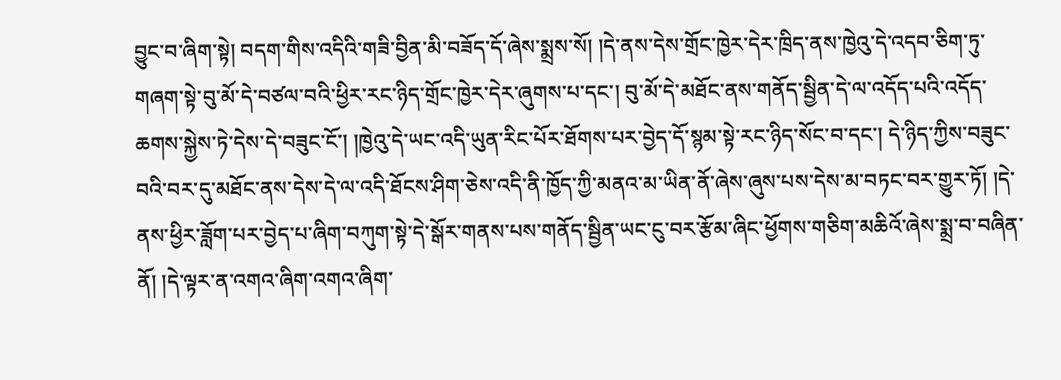བྱུང་བ་ཞིག་སྟེ། བདག་གིས་འདིའི་གཟི་བྱིན་མི་བཟོད་དོ་ཞེས་སྨྲས་སོ། །དེ་ནས་དེས་གྲོང་ཁྱེར་དེར་ཁྲིད་ནས་ཁྱེའུ་དེ་འདབ་ཅིག་ཏུ་གཞག་སྟེ་བུ་མོ་དེ་བཙལ་བའི་ཕྱིར་རང་ཉིད་གྲོང་ཁྱེར་དེར་ཞུགས་པ་དང་། བུ་མོ་དེ་མཐོང་ནས་གནོད་སྦྱིན་དེ་ལ་འདོད་པའི་འདོད་ཆགས་སྐྱེས་ཏེ་དེས་དེ་བཟུང་ངོ་། །ཁྱེའུ་དེ་ཡང་འདི་ཡུན་རིང་པོར་ཐོགས་པར་བྱེད་དོ་སྙམ་སྟེ་རང་ཉིད་སོང་བ་དང་། དེ་ཉིད་ཀྱིས་བཟུང་བའི་བར་དུ་མཐོང་ནས་དེས་དེ་ལ་འདི་ཐོངས་ཤིག་ཅེས་འདི་ནི་ཁྱོད་ཀྱི་མནའ་མ་ཡིན་ནོ་ཞེས་ཞུས་པས་དེས་མ་བཏང་བར་གྱུར་ཏོ། །དེ་ནས་ཕྱིར་ཟློག་པར་བྱེད་པ་ཞིག་བཀུག་སྟེ་དེ་སྒོར་གནས་པས་གནོད་སྦྱིན་ཡང་ངུ་བར་རྩོམ་ཞིང་ཕྱོགས་གཅིག་མཆིའོ་ཞེས་སྨྲ་བ་བཞིན་ནོ། །དེ་ལྟར་ན་འགའ་ཞིག་འགའ་ཞིག་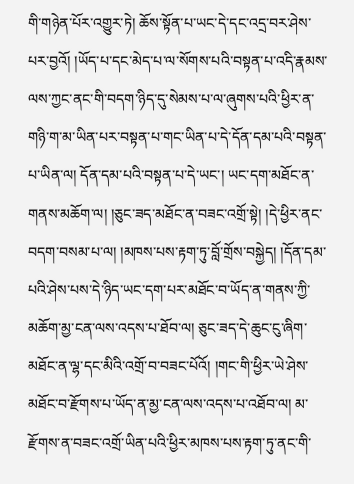གི་གཉེན་པོར་འགྱུར་ཏེ། ཆོས་སྟོན་པ་ཡང་དེ་དང་འདྲ་བར་ཤེས་པར་བྱའོ། །ཡོད་པ་དང་མེད་པ་ལ་སོགས་པའི་བསྟན་པ་འདི་རྣམས་ལས་ཀྱང་ནང་གི་བདག་ཉིད་དུ་སེམས་པ་ལ་ཞུགས་པའི་ཕྱིར་ན་གཉི་ག་མ་ཡིན་པར་བསྟན་པ་གང་ཡིན་པ་དེ་དོན་དམ་པའི་བསྟན་པ་ཡིན་ལ། དོན་དམ་པའི་བསྟན་པ་དེ་ཡང་། ཡང་དག་མཐོང་ན་གནས་མཆོག་ལ། །ཅུང་ཟད་མཐོང་ན་བཟང་འགྲོ་སྟེ། །དེ་ཕྱིར་ནང་བདག་བསམ་པ་ལ། །མཁས་པས་རྟག་ཏུ་བློ་གྲོས་བསྐྱེད། །དོན་དམ་པའི་ཤེས་པས་དེ་ཉིད་ཡང་དག་པར་མཐོང་བ་ཡོད་ན་གནས་ཀྱི་མཆོག་མྱ་ངན་ལས་འདས་པ་ཐོབ་ལ། ཅུང་ཟད་དེ་ཆུང་ངུ་ཞིག་མཐོང་ན་ལྷ་དང་མིའི་འགྲོ་བ་བཟང་པོའོ། །གང་གི་ཕྱིར་ཡེ་ཤེས་མཐོང་བ་རྫོགས་པ་ཡོད་ན་མྱ་ངན་ལས་འདས་པ་འཐོབ་ལ། མ་རྫོགས་ན་བཟང་འགྲོ་ཡིན་པའི་ཕྱིར་མཁས་པས་རྟག་ཏུ་ནང་གི་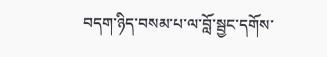བདག་ཉིད་བསམ་པ་ལ་བློ་སྦྱང་དགོས་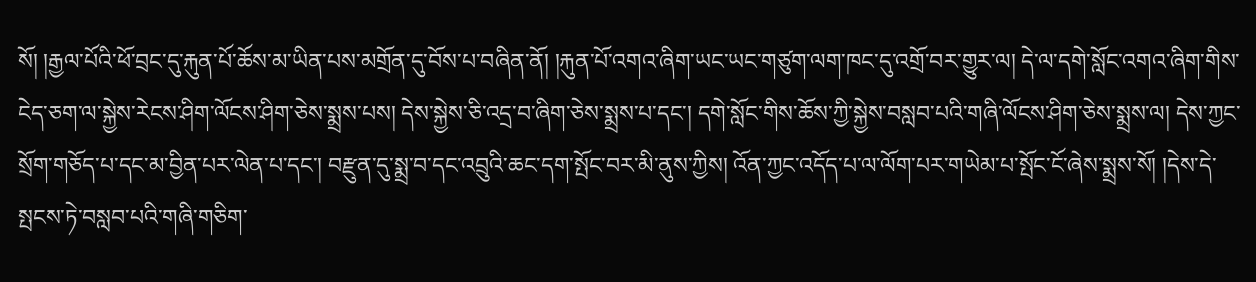སོ། །རྒྱལ་པོའི་ཕོ་བྲང་དུ་རྐུན་པོ་ཆོས་མ་ཡིན་པས་མགྲོན་དུ་བོས་པ་བཞིན་ནོ། །རྐུན་པོ་འགའ་ཞིག་ཡང་ཡང་གཙུག་ལག་ཁང་དུ་འགྲོ་བར་གྱུར་ལ། དེ་ལ་དགེ་སློང་འགའ་ཞིག་གིས་ངེད་ཅག་ལ་སྐྱེས་རེངས་ཤིག་ལོངས་ཤིག་ཅེས་སྨྲས་པས། དེས་སྐྱེས་ཅི་འདྲ་བ་ཞིག་ཅེས་སྨྲས་པ་དང་། དགེ་སློང་གིས་ཆོས་ཀྱི་སྐྱེས་བསླབ་པའི་གཞི་ལོངས་ཤིག་ཅེས་སྨྲས་ལ། དེས་ཀྱང་སྲོག་གཅོད་པ་དང་མ་བྱིན་པར་ལེན་པ་དང་། བརྫུན་དུ་སྨྲ་བ་དང་འབྲུའི་ཆང་དག་སྤོང་བར་མི་ནུས་ཀྱིས། འོན་ཀྱང་འདོད་པ་ལ་ལོག་པར་གཡེམ་པ་སྤོང་ངོ་ཞེས་སྨྲས་སོ། །དེས་དེ་སྤངས་ཏེ་བསླབ་པའི་གཞི་གཅིག་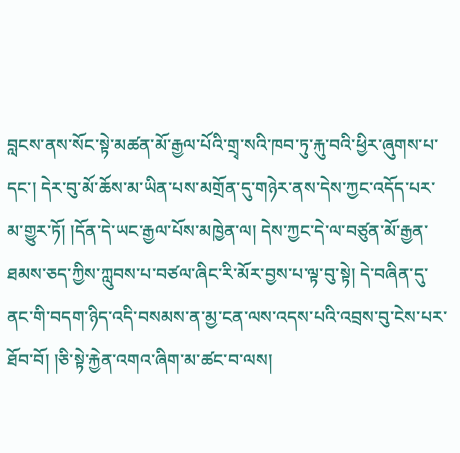བླངས་ནས་སོང་སྟེ་མཚན་མོ་རྒྱལ་པོའི་གྲྭ་སའི་ཁབ་ཏུ་རྐུ་བའི་ཕྱིར་ཞུགས་པ་དང་། དེར་བུ་མོ་ཆོས་མ་ཡིན་པས་མགྲོན་དུ་གཉེར་ནས་དེས་ཀྱང་འདོད་པར་མ་གྱུར་ཏོ། །དོན་དེ་ཡང་རྒྱལ་པོས་མཁྱེན་ལ། དེས་ཀྱང་དེ་ལ་བཙུན་མོ་རྒྱན་ཐམས་ཅད་ཀྱིས་ཀླུབས་པ་བཙལ་ཞིང་རི་མོར་བྱས་པ་ལྟ་བུ་སྟེ། དེ་བཞིན་དུ་ནང་གི་བདག་ཉིད་འདི་བསམས་ན་མྱ་ངན་ལས་འདས་པའི་འབྲས་བུ་ངེས་པར་ཐོབ་བོ། །ཅི་སྟེ་རྐྱེན་འགའ་ཞིག་མ་ཚང་བ་ལས།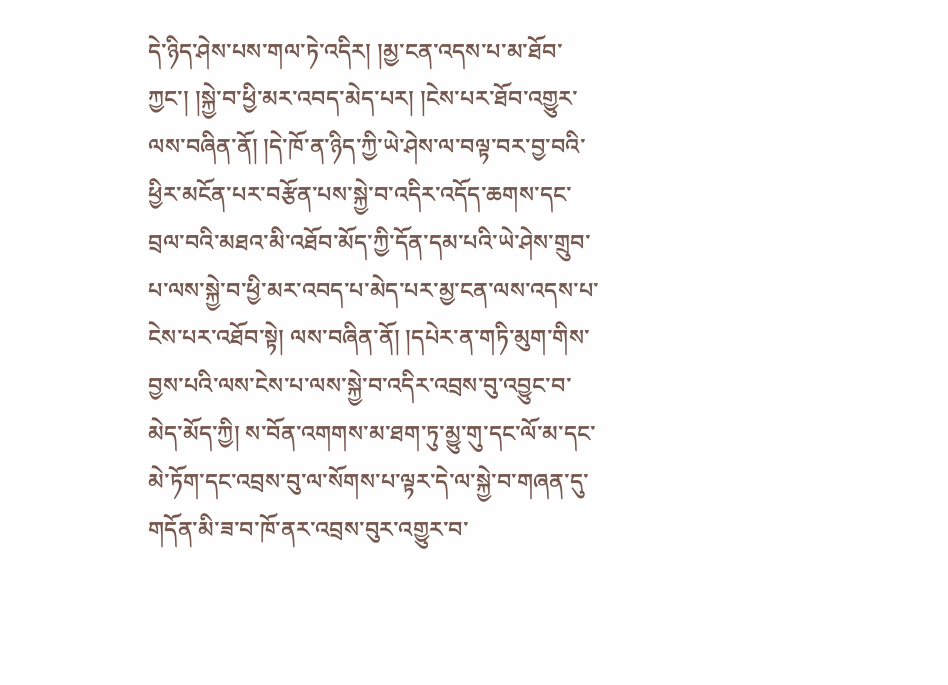དེ་ཉིད་ཤེས་པས་གལ་ཏེ་འདིར། །མྱ་ངན་འདས་པ་མ་ཐོབ་ཀྱང་། །སྐྱེ་བ་ཕྱི་མར་འབད་མེད་པར། །ངེས་པར་ཐོབ་འགྱུར་ལས་བཞིན་ནོ། །དེ་ཁོ་ན་ཉིད་ཀྱི་ཡེ་ཤེས་ལ་བལྟ་བར་བྱ་བའི་ཕྱིར་མངོན་པར་བརྩོན་པས་སྐྱེ་བ་འདིར་འདོད་ཆགས་དང་བྲལ་བའི་མཐའ་མི་འཐོབ་མོད་ཀྱི་དོན་དམ་པའི་ཡེ་ཤེས་གྲུབ་པ་ལས་སྐྱེ་བ་ཕྱི་མར་འབད་པ་མེད་པར་མྱ་ངན་ལས་འདས་པ་ངེས་པར་འཐོབ་སྟེ། ལས་བཞིན་ནོ། །དཔེར་ན་གཏི་མུག་གིས་བྱས་པའི་ལས་ངེས་པ་ལས་སྐྱེ་བ་འདིར་འབྲས་བུ་འབྱུང་བ་མེད་མོད་ཀྱི། ས་བོན་འགགས་མ་ཐག་ཏུ་མྱུ་གུ་དང་ལོ་མ་དང་མེ་ཏོག་དང་འབྲས་བུ་ལ་སོགས་པ་ལྟར་དེ་ལ་སྐྱེ་བ་གཞན་དུ་གདོན་མི་ཟ་བ་ཁོ་ནར་འབྲས་བུར་འགྱུར་བ་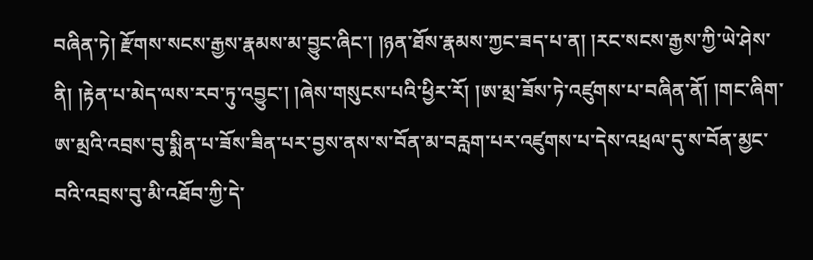བཞིན་ཏེ། རྫོགས་སངས་རྒྱས་རྣམས་མ་བྱུང་ཞིང་། །ཉན་ཐོས་རྣམས་ཀྱང་ཟད་པ་ན། །རང་སངས་རྒྱས་ཀྱི་ཡེ་ཤེས་ནི། །རྟེན་པ་མེད་ལས་རབ་ཏུ་འབྱུང་། །ཞེས་གསུངས་པའི་ཕྱིར་རོ། །ཨ་མྲ་ཟོས་ཏེ་འཛུགས་པ་བཞིན་ནོ། །གང་ཞིག་ཨ་མྲའི་འབྲས་བུ་སྨིན་པ་ཟོས་ཟིན་པར་བྱས་ནས་ས་བོན་མ་བརླག་པར་འཛུགས་པ་དེས་འཕྲལ་དུ་ས་བོན་མྱང་བའི་འབྲས་བུ་མི་འཐོབ་ཀྱི་དེ་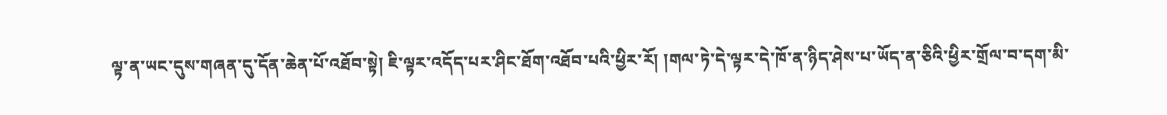ལྟ་ན་ཡང་དུས་གཞན་དུ་དོན་ཆེན་པོ་འཐོབ་སྟེ། ཇི་ལྟར་འདོད་པར་ཤིང་ཐོག་འཐོབ་པའི་ཕྱིར་རོ། །གལ་ཏེ་དེ་ལྟར་དེ་ཁོ་ན་ཉིད་ཤེས་པ་ཡོད་ན་ཅིའི་ཕྱིར་གྲོལ་བ་དག་མི་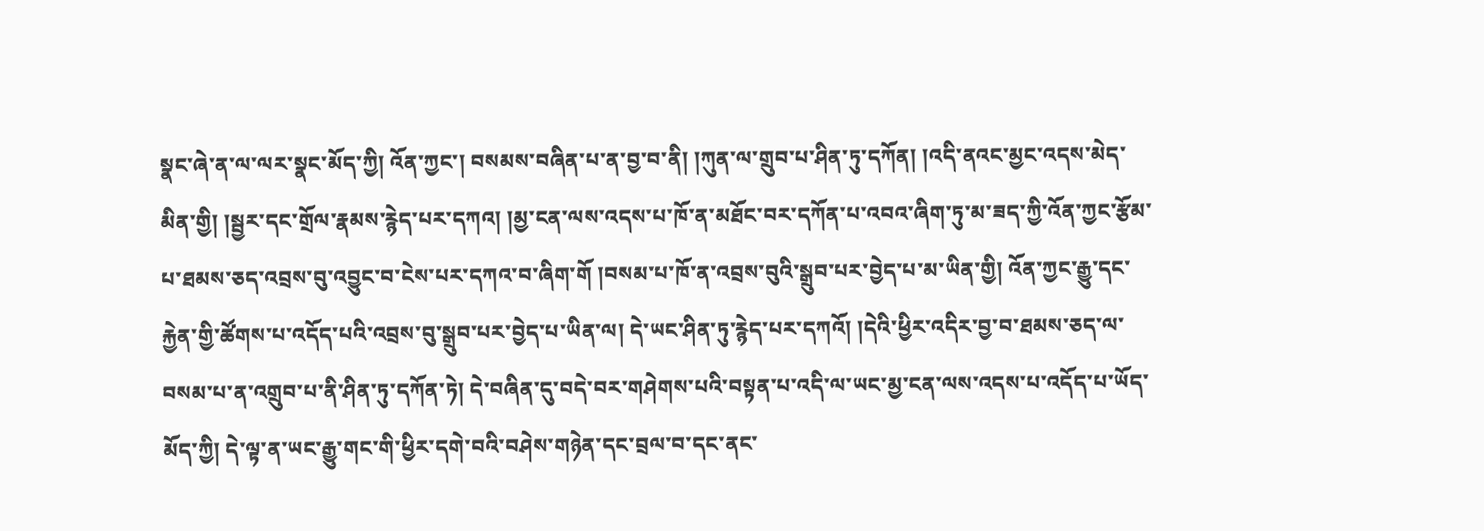སྣང་ཞེ་ན་ལ་ལར་སྣང་མོད་ཀྱི། འོན་ཀྱང་། བསམས་བཞིན་པ་ན་བྱ་བ་ནི། །ཀུན་ལ་གྲུབ་པ་ཤིན་ཏུ་དཀོན། །འདི་ནའང་མྱང་འདས་མེད་མིན་གྱི། །སྦྱར་དང་གྲོལ་རྣམས་རྙེད་པར་དཀའ། །མྱ་ངན་ལས་འདས་པ་ཁོ་ན་མཐོང་བར་དཀོན་པ་འབའ་ཞིག་ཏུ་མ་ཟད་ཀྱི་འོན་ཀྱང་རྩོམ་པ་ཐམས་ཅད་འབྲས་བུ་འབྱུང་བ་ངེས་པར་དཀའ་བ་ཞིག་གོ །བསམ་པ་ཁོ་ན་འབྲས་བུའི་སྒྲུབ་པར་བྱེད་པ་མ་ཡིན་གྱི། འོན་ཀྱང་རྒྱུ་དང་རྐྱེན་གྱི་ཚོགས་པ་འདོད་པའི་འབྲས་བུ་སྒྲུབ་པར་བྱེད་པ་ཡིན་ལ། དེ་ཡང་ཤིན་ཏུ་རྙེད་པར་དཀའོ། །དེའི་ཕྱིར་འདིར་བྱ་བ་ཐམས་ཅད་ལ་བསམ་པ་ན་འགྲུབ་པ་ནི་ཤིན་ཏུ་དཀོན་ཏེ། དེ་བཞིན་དུ་བདེ་བར་གཤེགས་པའི་བསྟན་པ་འདི་ལ་ཡང་མྱ་ངན་ལས་འདས་པ་འདོད་པ་ཡོད་མོད་ཀྱི། དེ་ལྟ་ན་ཡང་རྒྱུ་གང་གི་ཕྱིར་དགེ་བའི་བཤེས་གཉེན་དང་བྲལ་བ་དང་ནང་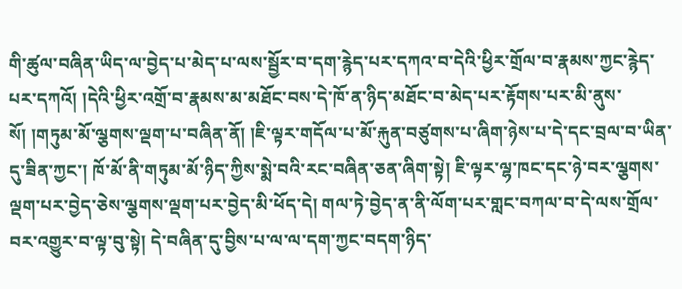གི་ཚུལ་བཞིན་ཡིད་ལ་བྱེད་པ་མེད་པ་ལས་སྦྱོར་བ་དག་རྙེད་པར་དཀའ་བ་དེའི་ཕྱིར་གྲོལ་བ་རྣམས་ཀྱང་རྙེད་པར་དཀའོ། །དེའི་ཕྱིར་འགྲོ་བ་རྣམས་མ་མཐོང་བས་དེ་ཁོ་ན་ཉིད་མཐོང་བ་མེད་པར་རྟོགས་པར་མི་ནུས་སོ། །གཏུམ་མོ་ལྕགས་ལྡག་པ་བཞིན་ནོ། །ཇི་ལྟར་གདོལ་པ་མོ་རྐུན་བཙུགས་པ་ཞིག་ཉེས་པ་དེ་དང་བྲལ་བ་ཡིན་དུ་ཟིན་ཀྱང་། ཁོ་མོ་ནི་གཏུམ་མོ་ཉིད་ཀྱིས་སྨེ་བའི་རང་བཞིན་ཅན་ཞིག་སྟེ། ཇི་ལྟར་ལྷ་ཁང་དང་ཉེ་བར་ལྕགས་ལྡག་པར་བྱེད་ཅེས་ལྕགས་ལྡག་པར་བྱེད་མི་ཕོད་དེ། གལ་ཏེ་བྱེད་ན་ནི་ལོག་པར་གླང་བཀལ་བ་དེ་ལས་གྲོལ་བར་འགྱུར་བ་ལྟ་བུ་སྟེ། དེ་བཞིན་དུ་བྱིས་པ་ལ་ལ་དག་ཀྱང་བདག་ཉིད་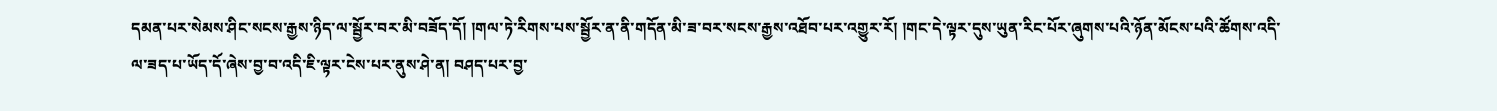དམན་པར་སེམས་ཤིང་སངས་རྒྱས་ཉིད་ལ་སྦྱོར་བར་མི་བཟོད་དོ། །གལ་ཏེ་རིགས་པས་སྦྱོར་ན་ནི་གདོན་མི་ཟ་བར་སངས་རྒྱས་འཐོབ་པར་འགྱུར་རོ། །གང་དེ་ལྟར་དུས་ཡུན་རིང་པོར་ཞུགས་པའི་ཉོན་མོངས་པའི་ཚོགས་འདི་ལ་ཟད་པ་ཡོད་དོ་ཞེས་བྱ་བ་འདི་ཇི་ལྟར་ངེས་པར་ནུས་ཤེ་ན། བཤད་པར་བྱ་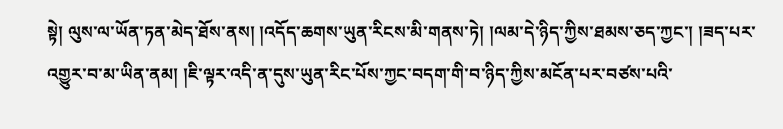སྟེ། ལུས་ལ་ཡོན་ཏན་མེད་ཐོས་ནས། །འདོད་ཆགས་ཡུན་རིངས་མི་གནས་ཏེ། །ལམ་དེ་ཉིད་ཀྱིས་ཐམས་ཅད་ཀྱང་། །ཟད་པར་འགྱུར་བ་མ་ཡིན་ནམ། །ཇི་ལྟར་འདི་ན་དུས་ཡུན་རིང་པོས་ཀྱང་བདག་གི་བ་ཉིད་ཀྱིས་མངོན་པར་བཙས་པའི་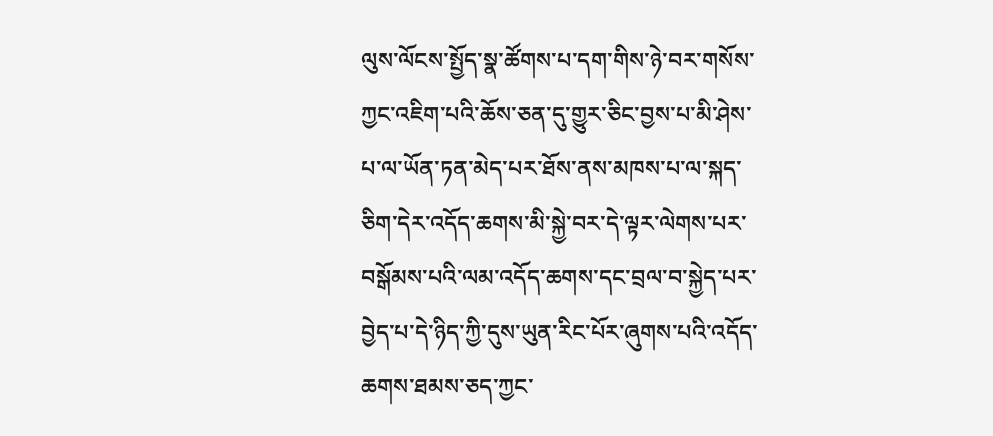ལུས་ལོངས་སྤྱོད་སྣ་ཚོགས་པ་དག་གིས་ཉེ་བར་གསོས་ཀྱང་འཇིག་པའི་ཆོས་ཅན་དུ་གྱུར་ཅིང་བྱས་པ་མི་ཤེས་པ་ལ་ཡོན་ཏན་མེད་པར་ཐོས་ནས་མཁས་པ་ལ་སྐད་ཅིག་དེར་འདོད་ཆགས་མི་སྐྱེ་བར་དེ་ལྟར་ལེགས་པར་བསྒོམས་པའི་ལམ་འདོད་ཆགས་དང་བྲལ་བ་སྐྱེད་པར་བྱེད་པ་དེ་ཉིད་ཀྱི་དུས་ཡུན་རིང་པོར་ཞུགས་པའི་འདོད་ཆགས་ཐམས་ཅད་ཀྱང་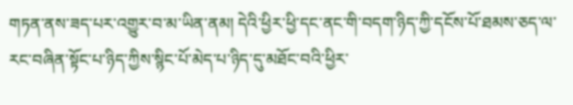གཏན་ནས་ཟད་པར་འགྱུར་བ་མ་ཡིན་ནམ། དེའི་ཕྱིར་ཕྱི་དང་ནང་གི་བདག་ཉིད་ཀྱི་དངོས་པོ་ཐམས་ཅད་ལ་རང་བཞིན་སྟོང་པ་ཉིད་ཀྱིས་སྙིང་པོ་མེད་པ་ཉིད་དུ་མཐོང་བའི་ཕྱིར་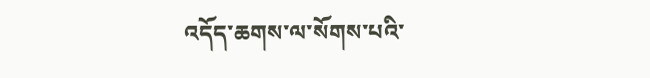འདོད་ཆགས་ལ་སོགས་པའི་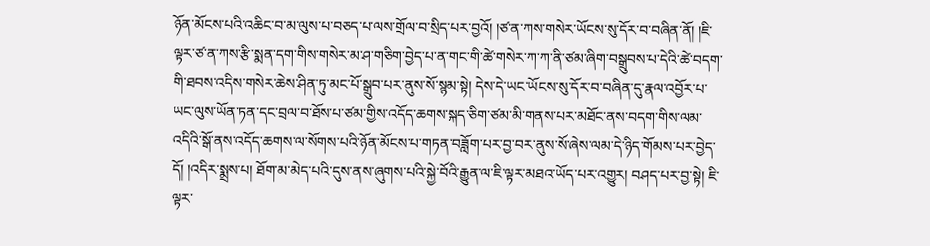ཉོན་མོངས་པའི་འཆིང་བ་མ་ལུས་པ་བཅད་པ་ལས་གྲོལ་བ་སྲིད་པར་བྱའོ། །ཙ་ན་ཀས་གསེར་ཡོངས་སུ་དོར་བ་བཞིན་ནོ། །ཇི་ལྟར་ཙ་ན་ཀས་རྩི་སྨན་དག་གིས་གསེར་མ་ཤ་གཅིག་བྱེད་པ་ན་གང་གི་ཚེ་གསེར་ཀ་ཀ་ནི་ཙམ་ཞིག་བསྒྲུབས་པ་དེའི་ཚེ་བདག་གི་ཐབས་འདིས་གསེར་ཆེས་ཤིན་ཏུ་མང་པོ་སྒྲུབ་པར་ནུས་སོ་སྙམ་སྟེ། དེས་དེ་ཡང་ཡོངས་སུ་དོར་བ་བཞིན་དུ་རྣལ་འབྱོར་པ་ཡང་ལུས་ཡོན་ཏན་དང་བྲལ་བ་ཐོས་པ་ཙམ་གྱིས་འདོད་ཆགས་སྐད་ཅིག་ཙམ་མི་གནས་པར་མཐོང་ནས་བདག་གིས་ལམ་འདིའི་སྒོ་ནས་འདོད་ཆགས་ལ་སོགས་པའི་ཉོན་མོངས་པ་གཏན་བཟློག་པར་བྱ་བར་ནུས་སོ་ཞེས་ལམ་དེ་ཉིད་གོམས་པར་བྱེད་དོ། །འདིར་སྨྲས་པ། ཐོག་མ་མེད་པའི་དུས་ནས་ཞུགས་པའི་སྐྱེ་བོའི་རྒྱུན་ལ་ཇི་ལྟར་མཐའ་ཡོད་པར་འགྱུར། བཤད་པར་བྱ་སྟེ། ཇི་ལྟར་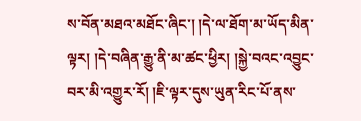ས་བོན་མཐའ་མཐོང་ཞིང་། །དེ་ལ་ཐོག་མ་ཡོད་མིན་ལྟར། །དེ་བཞིན་རྒྱུ་ནི་མ་ཚང་ཕྱིར། །སྐྱེ་བའང་འབྱུང་བར་མི་འགྱུར་རོ། །ཇི་ལྟར་དུས་ཡུན་རིང་པོ་ནས་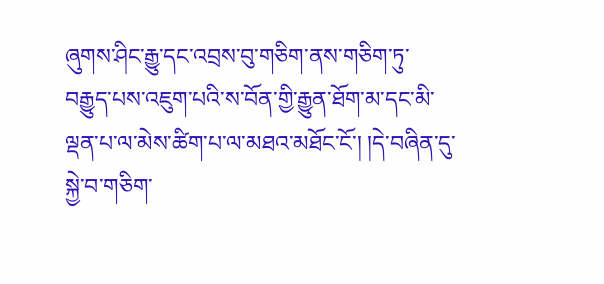ཞུགས་ཤིང་རྒྱུ་དང་འབྲས་བུ་གཅིག་ནས་གཅིག་ཏུ་བརྒྱུད་པས་འཇུག་པའི་ས་བོན་གྱི་རྒྱུན་ཐོག་མ་དང་མི་ལྡན་པ་ལ་མེས་ཚིག་པ་ལ་མཐའ་མཐོང་ངོ་། །དེ་བཞིན་དུ་སྐྱེ་བ་གཅིག་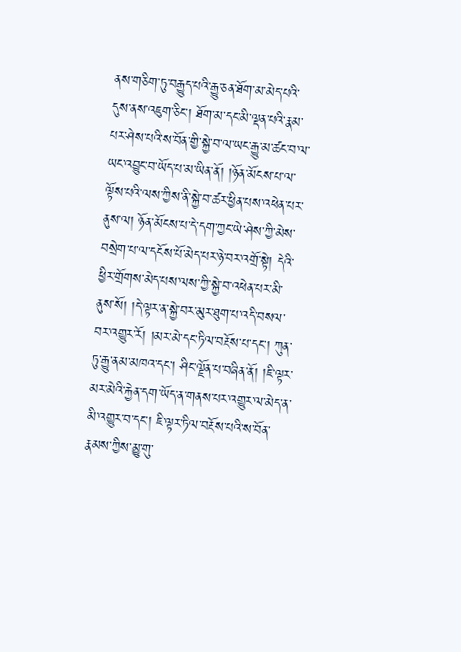ནས་གཅིག་ཏུ་བརྒྱུད་པའི་རྒྱུ་ཅན་ཐོག་མ་མེད་པའི་དུས་ནས་འཇུག་ཅིང་། ཐོག་མ་དང་མི་ལྡན་པའི་རྣམ་པར་ཤེས་པའི་ས་བོན་གྱི་སྐྱེ་བ་ལ་ཡང་རྒྱུ་མ་ཚང་བ་ལ་ཡང་འབྱུང་བ་ཡོད་པ་མ་ཡིན་ནོ། །ཉོན་མོངས་པ་ལ་ལྟོས་པའི་ལས་ཀྱིས་ནི་སྐྱེ་བ་ཚར་ཕྱིན་པས་འཕེན་པར་ནུས་ལ། ཉོན་མོངས་པ་དེ་དག་ཀྱང་ཡེ་ཤེས་ཀྱི་མེས་བསྲེག་པ་ལ་དངོས་པོ་མེད་པར་ཉེ་བར་འགྲོ་སྟེ། དེའི་ཕྱིར་གྲོགས་མེད་པས་ལས་ཀྱི་སྐྱེ་བ་འཕེན་པར་མི་ནུས་སོ། །དེ་ལྟར་ན་སྐྱེ་བར་མུར་ཐུག་པ་འདི་བསལ་བར་འགྱུར་རོ། །མར་མེ་དང་ཏིལ་བརྔོས་པ་དང་། ཀུན་ཏུ་རྒྱུ་ནམ་མཁའ་དང་། ཤིང་ལྗོན་པ་བཞིན་ནོ། །ཇི་ལྟར་མར་མེའི་རྐྱེན་དག་ཡོད་ན་གནས་པར་འགྱུར་ལ་མེད་ན་མི་འགྱུར་བ་དང་། ཇི་ལྟར་ཏིལ་བརྔོས་པའི་ས་བོན་རྣམས་ཀྱིས་མྱུ་གུ་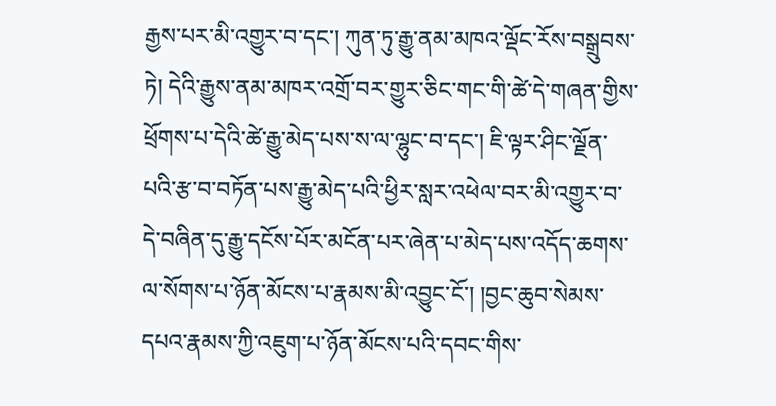རྒྱས་པར་མི་འགྱུར་བ་དང་། ཀུན་ཏུ་རྒྱུ་ནམ་མཁའ་ལྡོང་རོས་བསྒྲུབས་ཏེ། དེའི་རྒྱུས་ནམ་མཁར་འགྲོ་བར་གྱུར་ཅིང་གང་གི་ཚེ་དེ་གཞན་གྱིས་ཕྲོགས་པ་དེའི་ཚེ་རྒྱུ་མེད་པས་ས་ལ་ལྷུང་བ་དང་། ཇི་ལྟར་ཤིང་ལྗོན་པའི་རྩ་བ་བཏོན་པས་རྒྱུ་མེད་པའི་ཕྱིར་སླར་འཕེལ་བར་མི་འགྱུར་བ་དེ་བཞིན་དུ་རྒྱུ་དངོས་པོར་མངོན་པར་ཞེན་པ་མེད་པས་འདོད་ཆགས་ལ་སོགས་པ་ཉོན་མོངས་པ་རྣམས་མི་འབྱུང་ངོ་། །བྱང་ཆུབ་སེམས་དཔའ་རྣམས་ཀྱི་འཇུག་པ་ཉོན་མོངས་པའི་དབང་གིས་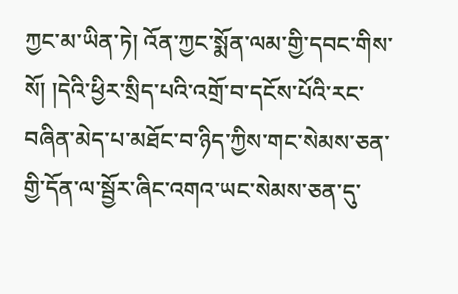ཀྱང་མ་ཡིན་ཏེ། འོན་ཀྱང་སྨོན་ལམ་གྱི་དབང་གིས་སོ། །དེའི་ཕྱིར་སྲིད་པའི་འགྲོ་བ་དངོས་པོའི་རང་བཞིན་མེད་པ་མཐོང་བ་ཉིད་ཀྱིས་གང་སེམས་ཅན་གྱི་དོན་ལ་སྦྱོར་ཞིང་འགའ་ཡང་སེམས་ཅན་དུ་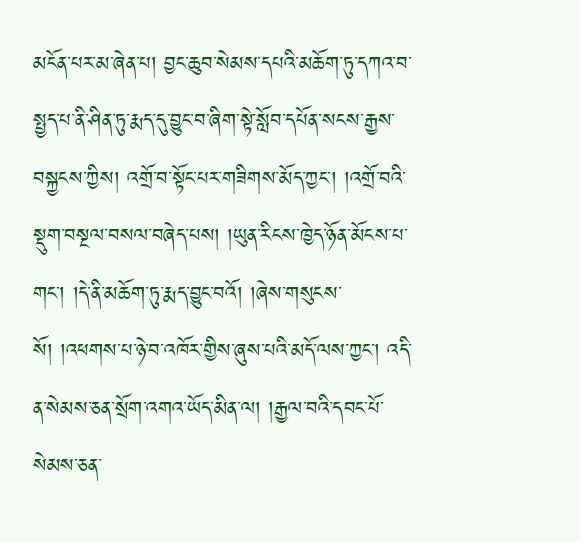མངོན་པར་མ་ཞེན་པ། བྱང་ཆུབ་སེམས་དཔའི་མཆོག་ཏུ་དཀའ་བ་སྤྱད་པ་ནི་ཤིན་ཏུ་རྨད་དུ་བྱུང་བ་ཞིག་སྟེ་སློབ་དཔོན་སངས་རྒྱས་བསྐྱངས་ཀྱིས། འགྲོ་བ་སྟོང་པར་གཟིགས་མོད་ཀྱང་། །འགྲོ་བའི་སྡུག་བསྔལ་བསལ་བཞེད་པས། །ཡུན་རིངས་ཁྱེད་ཉོན་མོངས་པ་གང་། །དེ་ནི་མཆོག་ཏུ་རྨད་བྱུང་བའོ། །ཞེས་གསུངས་སོ། །འཕགས་པ་ཉེ་བ་འཁོར་གྱིས་ཞུས་པའི་མདོ་ལས་ཀྱང་། འདི་ན་སེམས་ཅན་སྲོག་འགའ་ཡོད་མིན་ལ། །རྒྱལ་བའི་དབང་པོ་སེམས་ཅན་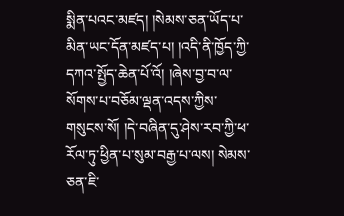སྨིན་པའང་མཛད། །སེམས་ཅན་ཡོད་པ་མིན་ཡང་དོན་མཛད་པ། །འདི་ནི་ཁྱོད་ཀྱི་དཀའ་སྤྱོད་ཆེན་པོ་འོ། །ཞེས་བྱ་བ་ལ་སོགས་པ་བཅོམ་ལྡན་འདས་ཀྱིས་གསུངས་སོ། །དེ་བཞིན་དུ་ཤེས་རབ་ཀྱི་ཕ་རོལ་ཏུ་ཕྱིན་པ་སུམ་བརྒྱ་པ་ལས། སེམས་ཅན་ཇི་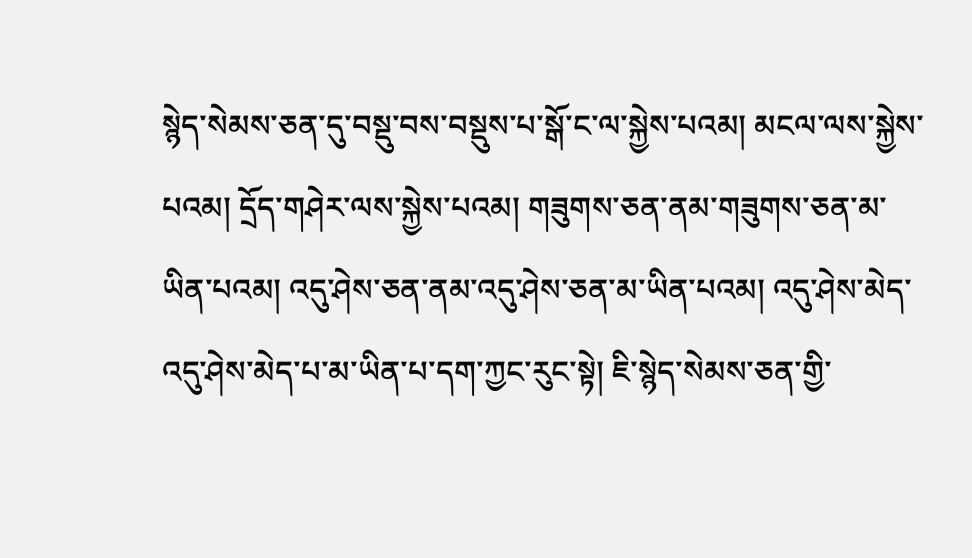སྙེད་སེམས་ཅན་དུ་བསྡུ་བས་བསྡུས་པ་སྒོ་ང་ལ་སྐྱེས་པའམ། མངལ་ལས་སྐྱེས་པའམ། དྲོད་གཤེར་ལས་སྐྱེས་པའམ། གཟུགས་ཅན་ནམ་གཟུགས་ཅན་མ་ཡིན་པའམ། འདུ་ཤེས་ཅན་ནམ་འདུ་ཤེས་ཅན་མ་ཡིན་པའམ། འདུ་ཤེས་མེད་འདུ་ཤེས་མེད་པ་མ་ཡིན་པ་དག་ཀྱང་རུང་སྟེ། ཇི་སྙེད་སེམས་ཅན་གྱི་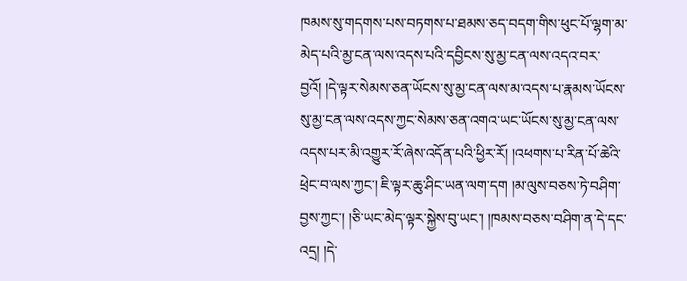ཁམས་སུ་གདགས་པས་བཏགས་པ་ཐམས་ཅད་བདག་གིས་ཕུང་པོ་ལྷག་མ་མེད་པའི་མྱ་ངན་ལས་འདས་པའི་དབྱིངས་སུ་མྱ་ངན་ལས་འདའ་བར་བྱའོ། །དེ་ལྟར་སེམས་ཅན་ཡོངས་སུ་མྱ་ངན་ལས་མ་འདས་པ་རྣམས་ཡོངས་སུ་མྱ་ངན་ལས་འདས་ཀྱང་སེམས་ཅན་འགའ་ཡང་ཡོངས་སུ་མྱ་ངན་ལས་འདས་པར་མི་འགྱུར་རོ་ཞེས་འདོན་པའི་ཕྱིར་རོ། །འཕགས་པ་རིན་པོ་ཆེའི་ཕྲེང་བ་ལས་ཀྱང་། ཇི་ལྟར་ཆུ་ཤིང་ཡན་ལག་དག །མ་ལུས་བཅས་ཏེ་བཤིག་བྱས་ཀྱང་། །ཅི་ཡང་མེད་ལྟར་སྐྱེས་བུ་ཡང་། །ཁམས་བཅས་བཤིག་ན་དེ་དང་འདྲ། །དེ་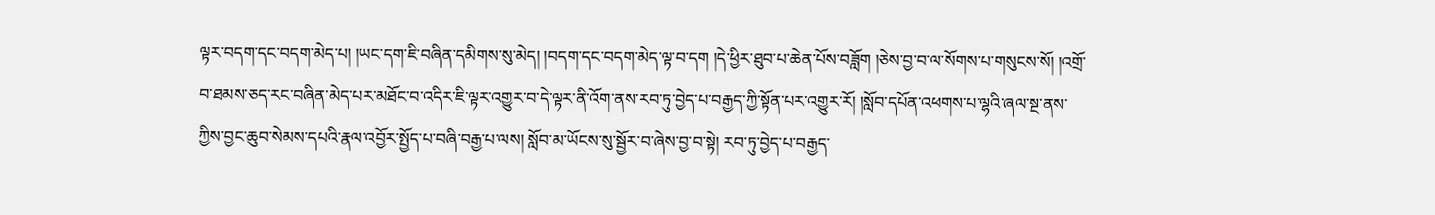ལྟར་བདག་དང་བདག་མེད་པ། །ཡང་དག་ཇི་བཞིན་དམིགས་སུ་མེད། །བདག་དང་བདག་མེད་ལྟ་བ་དག །དེ་ཕྱིར་ཐུབ་པ་ཆེན་པོས་བཟློག །ཅེས་བྱ་བ་ལ་སོགས་པ་གསུངས་སོ། །འགྲོ་བ་ཐམས་ཅད་རང་བཞིན་མེད་པར་མཐོང་བ་འདིར་ཇི་ལྟར་འགྱུར་བ་དེ་ལྟར་ནི་འོག་ནས་རབ་ཏུ་བྱེད་པ་བརྒྱད་ཀྱི་སྟོན་པར་འགྱུར་རོ། །སློབ་དཔོན་འཕགས་པ་ལྷའི་ཞལ་སྔ་ནས་ཀྱིས་བྱང་ཆུབ་སེམས་དཔའི་རྣལ་འབྱོར་སྤྱོད་པ་བཞི་བརྒྱ་པ་ལས། སློབ་མ་ཡོངས་སུ་སྦྱོར་བ་ཞེས་བྱ་བ་སྟེ། རབ་ཏུ་བྱེད་པ་བརྒྱད་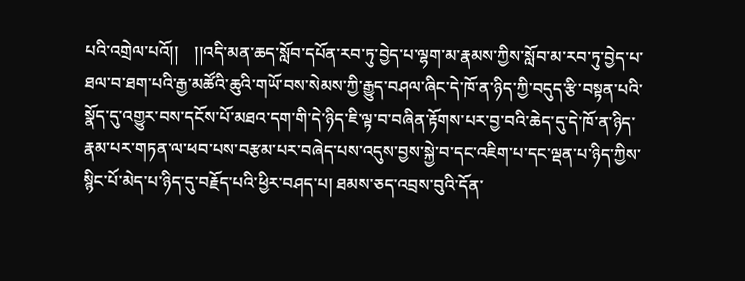པའི་འགྲེལ་པའོ།།    །།འདི་མན་ཆད་སློབ་དཔོན་རབ་ཏུ་བྱེད་པ་ལྷག་མ་རྣམས་ཀྱིས་སློབ་མ་རབ་ཏུ་བྱེད་པ་ཐལ་བ་ཐག་པའི་རྒྱ་མཚོའི་ཆུའི་གཡོ་བས་སེམས་ཀྱི་རྒྱུད་བཤལ་ཞིང་དེ་ཁོ་ན་ཉིད་ཀྱི་བདུད་རྩི་བསྟན་པའི་སྣོད་དུ་འགྱུར་བས་དངོས་པོ་མཐའ་དག་གི་དེ་ཉིད་ཇི་ལྟ་བ་བཞིན་རྟོགས་པར་བྱ་བའི་ཆེད་དུ་དེ་ཁོ་ན་ཉིད་རྣམ་པར་གཏན་ལ་ཕབ་པས་བརྩམ་པར་བཞེད་པས་འདུས་བྱས་སྐྱེ་བ་དང་འཇིག་པ་དང་ལྡན་པ་ཉིད་ཀྱིས་སྙིང་པོ་མེད་པ་ཉིད་དུ་བརྗོད་པའི་ཕྱིར་བཤད་པ། ཐམས་ཅད་འབྲས་བུའི་དོན་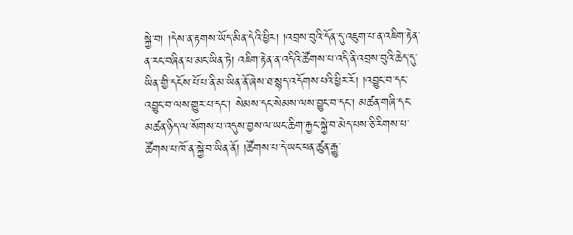སྐྱེ་བ། །དེས་ན་རྟགས་ཡོད་མིན་དེའི་ཕྱིར། །འབྲས་བུའི་དོན་དུ་འཇུག་པ་ན་འཇིག་རྟེན་ན་རང་བཞིན་པ་མང་ཡིན་ཏེ། འཇིག་རྟེན་ན་འདིའི་ཚོགས་པ་འདི་ནི་འབྲས་བུའི་ཆེད་དུ་ཡིན་གྱི་དངོས་པོ་པ་ནི་མ་ཡིན་ནོ་ཞེས་ཐ་སྙད་འདོགས་པའི་ཕྱིར་རོ། །འབྱུང་བ་དང་འབྱུང་བ་ལས་གྱུར་པ་དང་། སེམས་དང་སེམས་ལས་བྱུང་བ་དང་། མཚན་གཞི་དང་མཚན་ཉིད་ལ་སོགས་པ་འདུས་བྱས་ལ་ཡང་ཆིག་རྐྱང་སྐྱེ་བ་མེད་པས་ཅི་རིགས་པ་ཚོགས་པ་ཁོ་ན་སྐྱེ་བ་ཡིན་ནོ། །ཚོགས་པ་དེ་ཡང་ཕན་ཚུན་རྒྱུ་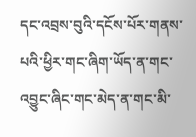དང་འབྲས་བུའི་དངོས་པོར་གནས་པའི་ཕྱིར་གང་ཞིག་ཡོད་ན་གང་འབྱུང་ཞིང་གང་མེད་ན་གང་མི་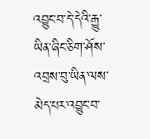འབྱུང་བ་དེ་དེའི་རྒྱུ་ཡིན་ཞིང་ཅིག་ཤོས་འབྲས་བུ་ཡིན་ལས་མེད་པར་འབྱུང་བ་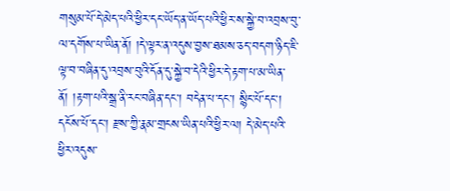གསུམ་པོ་དེ་མེད་པའི་ཕྱིར་དང་ཡོད་ན་ཡོད་པའི་ཕྱིར་ས་སྐྱེ་བ་འབྲས་བུ་ལ་དགོས་པ་ཡིན་ནོ། །དེ་ལྟར་ན་འདུས་བྱས་ཐམས་ཅད་བདག་ཉིད་ཇི་ལྟ་བ་བཞིན་དུ་འབྲས་བུའི་དོན་དུ་སྐྱེ་བ་དེའི་ཕྱིར་དེ་རྟག་པ་མ་ཡིན་ནོ། །རྟག་པའི་སྒྲ་ནི་རང་བཞིན་དང་། བདེན་པ་དང་། སྙིང་པོ་དང་། དངོས་པོ་དང་། རྫས་ཀྱི་རྣམ་གྲངས་ཡིན་པའི་ཕྱིར་ལ། དེ་མེད་པའི་ཕྱིར་འདུས་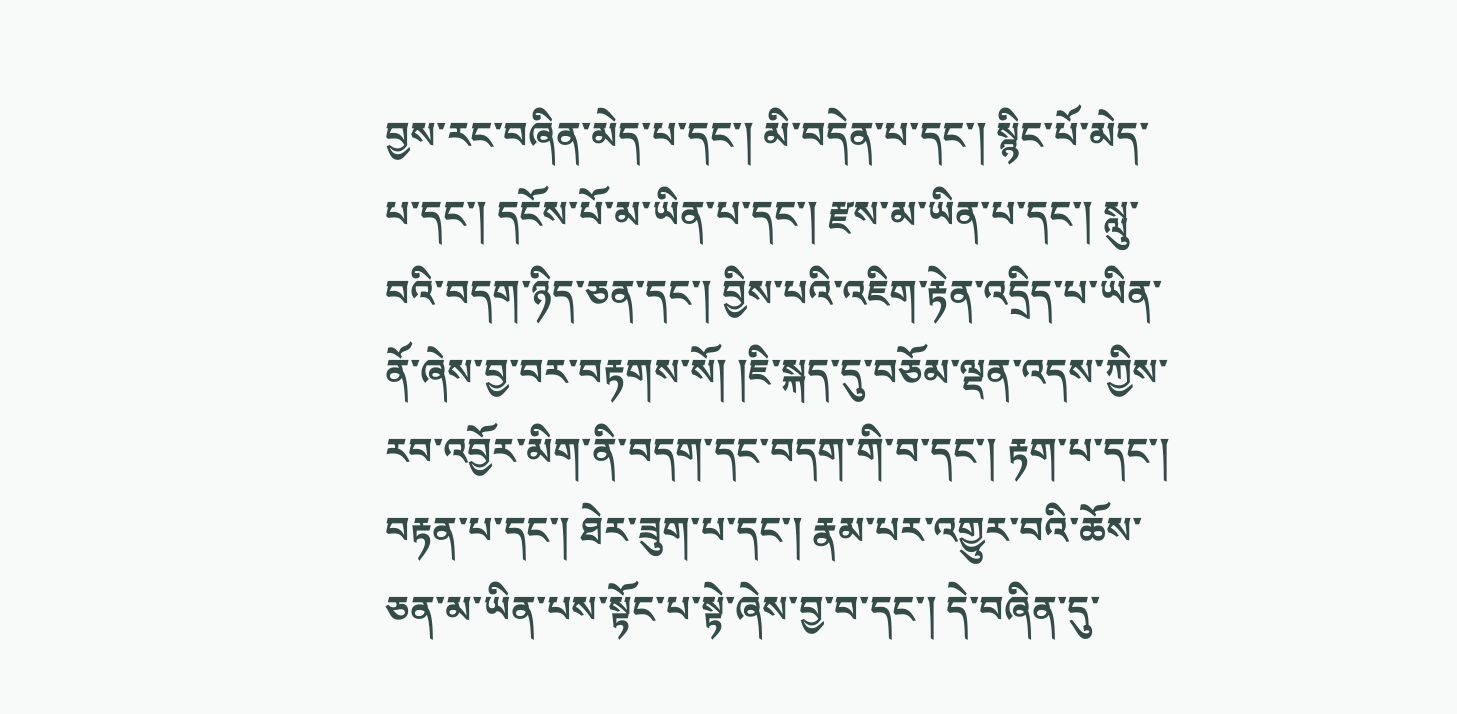བྱས་རང་བཞིན་མེད་པ་དང་། མི་བདེན་པ་དང་། སྙིང་པོ་མེད་པ་དང་། དངོས་པོ་མ་ཡིན་པ་དང་། རྫས་མ་ཡིན་པ་དང་། སླུ་བའི་བདག་ཉིད་ཅན་དང་། བྱིས་པའི་འཇིག་རྟེན་འདྲིད་པ་ཡིན་ནོ་ཞེས་བྱ་བར་བརྟགས་སོ། །ཇི་སྐད་དུ་བཅོམ་ལྡན་འདས་ཀྱིས་རབ་འབྱོར་མིག་ནི་བདག་དང་བདག་གི་བ་དང་། རྟག་པ་དང་། བརྟན་པ་དང་། ཐེར་ཟུག་པ་དང་། རྣམ་པར་འགྱུར་བའི་ཆོས་ཅན་མ་ཡིན་པས་སྟོང་པ་སྟེ་ཞེས་བྱ་བ་དང་། དེ་བཞིན་དུ་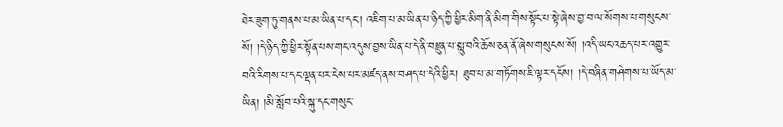ཐེར་ཟུག་ཏུ་གནས་པ་མ་ཡིན་པ་དང་། འཇིག་པ་མ་ཡིན་པ་ཉིད་ཀྱི་ཕྱིར་མིག་ནི་མིག་གིས་སྟོང་པ་སྟེ་ཞེས་བྱ་བ་ལ་སོགས་པ་གསུངས་སོ། །དེ་ཉིད་ཀྱི་ཕྱིར་སྟོན་པས་གང་འདུས་བྱས་ཡིན་པ་དེ་ནི་བརྫུན་པ་སླུ་བའི་ཆོས་ཅན་ནོ་ཞེས་གསུངས་སོ། །འདི་ཡང་འཆད་པར་འགྱུར་བའི་རིགས་པ་དང་ལྡན་པར་ངེས་པར་མཛད་ནས་བཤད་པ་དེའི་ཕྱིར། ཐུབ་པ་མ་གཏོགས་ཇི་ལྟར་དངོས། །དེ་བཞིན་གཤེགས་པ་ཡོད་མ་ཡིན། །མི་སློབ་པའི་སྐུ་དང་གསུང་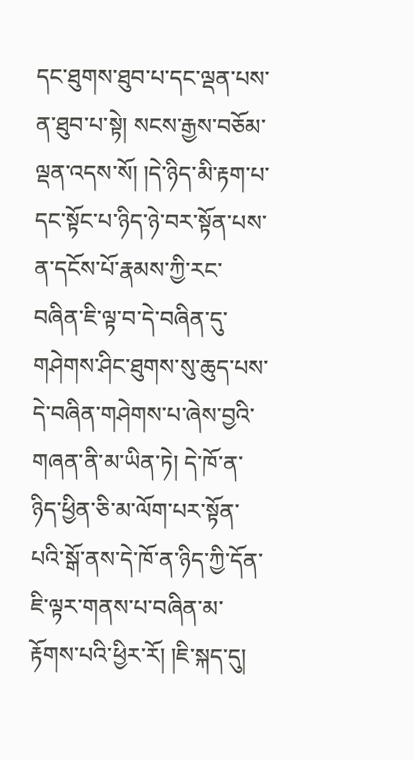དང་ཐུགས་ཐུབ་པ་དང་ལྡན་པས་ན་ཐུབ་པ་སྟེ། སངས་རྒྱས་བཅོམ་ལྡན་འདས་སོ། །དེ་ཉིད་མི་རྟག་པ་དང་སྟོང་པ་ཉིད་ཉེ་བར་སྟོན་པས་ན་དངོས་པོ་རྣམས་ཀྱི་རང་བཞིན་ཇི་ལྟ་བ་དེ་བཞིན་དུ་གཤེགས་ཤིང་ཐུགས་སུ་ཆུད་པས་དེ་བཞིན་གཤེགས་པ་ཞེས་བྱའི་གཞན་ནི་མ་ཡིན་ཏེ། དེ་ཁོ་ན་ཉིད་ཕྱིན་ཅི་མ་ལོག་པར་སྟོན་པའི་སྒོ་ནས་དེ་ཁོ་ན་ཉིད་ཀྱི་དོན་ཇི་ལྟར་གནས་པ་བཞིན་མ་རྟོགས་པའི་ཕྱིར་རོ། །ཇི་སྐད་དུ།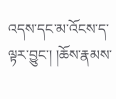འདས་དང་མ་འོངས་ད་ལྟར་བྱུང་། །ཆོས་རྣམས་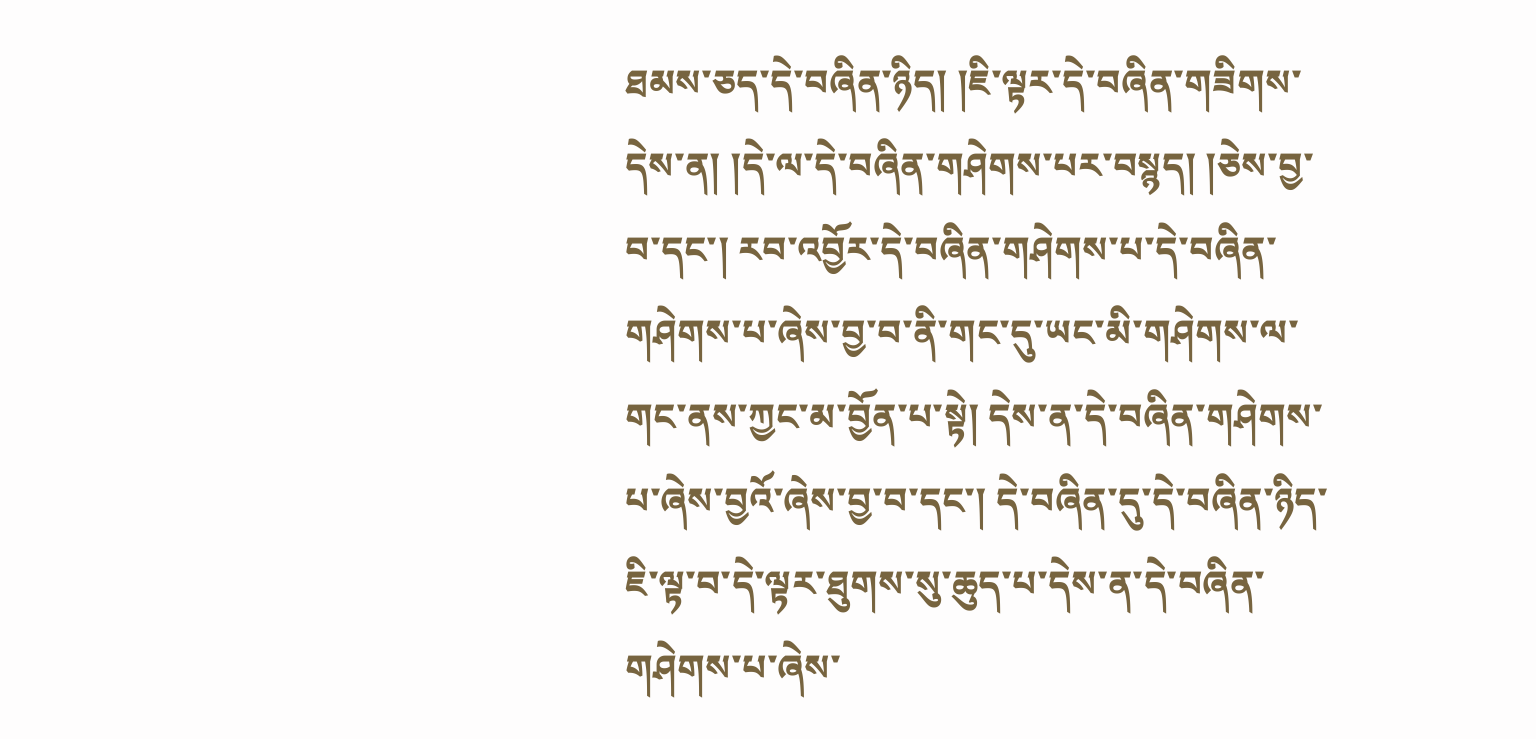ཐམས་ཅད་དེ་བཞིན་ཉིད། །ཇི་ལྟར་དེ་བཞིན་གཟིགས་དེས་ན། །དེ་ལ་དེ་བཞིན་གཤེགས་པར་བསྙད། །ཅེས་བྱ་བ་དང་། རབ་འབྱོར་དེ་བཞིན་གཤེགས་པ་དེ་བཞིན་གཤེགས་པ་ཞེས་བྱ་བ་ནི་གང་དུ་ཡང་མི་གཤེགས་ལ་གང་ནས་ཀྱང་མ་བྱོན་པ་སྟེ། དེས་ན་དེ་བཞིན་གཤེགས་པ་ཞེས་བྱའོ་ཞེས་བྱ་བ་དང་། དེ་བཞིན་དུ་དེ་བཞིན་ཉིད་ཇི་ལྟ་བ་དེ་ལྟར་ཐུགས་སུ་ཆུད་པ་དེས་ན་དེ་བཞིན་གཤེགས་པ་ཞེས་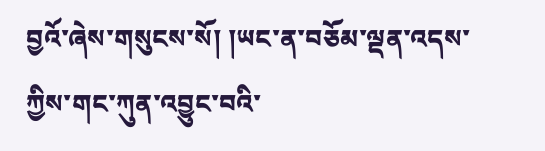བྱའོ་ཞེས་གསུངས་སོ། །ཡང་ན་བཅོམ་ལྡན་འདས་ཀྱིས་གང་ཀུན་འབྱུང་བའི་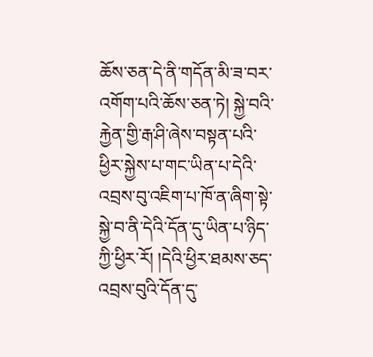ཆོས་ཅན་དེ་ནི་གདོན་མི་ཟ་བར་འགོག་པའི་ཆོས་ཅན་ཏེ། སྐྱེ་བའི་རྐྱེན་གྱི་རྒ་ཤི་ཞེས་བསྟན་པའི་ཕྱིར་སྐྱེས་པ་གང་ཡིན་པ་དེའི་འབྲས་བུ་འཇིག་པ་ཁོ་ན་ཞིག་སྟེ་སྐྱེ་བ་ནི་དེའི་དོན་དུ་ཡིན་པ་ཉིད་ཀྱི་ཕྱིར་རོ། །དེའི་ཕྱིར་ཐམས་ཅད་འབྲས་བུའི་དོན་དུ་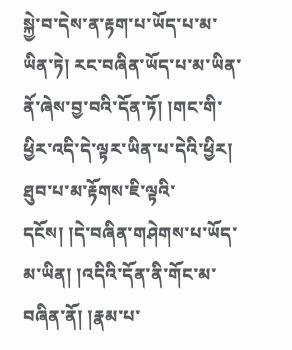སྐྱེ་བ་དེས་ན་རྟག་པ་ཡོད་པ་མ་ཡིན་ཏེ། རང་བཞིན་ཡོད་པ་མ་ཡིན་ནོ་ཞེས་བྱ་བའི་དོན་ཏོ། །གང་གི་ཕྱིར་འདི་དེ་ལྟར་ཡིན་པ་དེའི་ཕྱིར། ཐུབ་པ་མ་རྟོགས་ཇི་ལྟའི་དངོས། །དེ་བཞིན་གཤེགས་པ་ཡོད་མ་ཡིན། །འདིའི་དོན་ནི་གོང་མ་བཞིན་ནོ། །རྣམ་པ་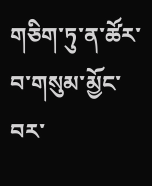གཅིག་ཏུ་ན་ཚོར་བ་གསུམ་མྱོང་བར་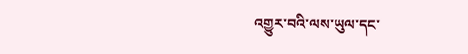འགྱུར་བའི་ལས་ཡུལ་དང་